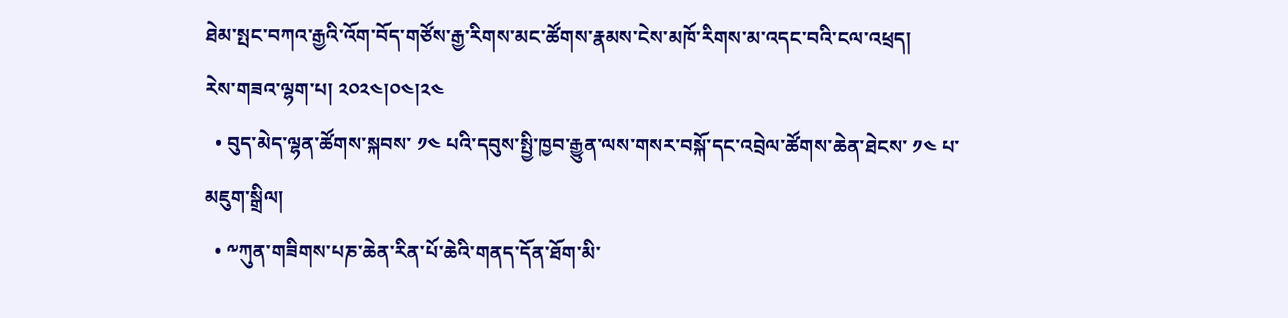ཐེམ་སྤང་བཀའ་རྒྱའི་འོག་བོད་གཙོས་རྒྱ་རིགས་མང་ཚོགས་རྣམས་ངེས་མཁོ་རིགས་མ་འདང་བའི་ངལ་འཕྲད།
རེས་གཟའ་ལྷག་པ། ༢༠༢༤།༠༤།༢༤
  • བུད་མེད་ལྷན་ཚོགས་སྐབས་ ༡༤ པའི་དབུས་སྤྱི་ཁྱབ་རྒྱུན་ལས་གསར་བསྐོ་དང་འབྲེལ་ཚོགས་ཆེན་ཐེངས་ ༡༤ པ་མཇུག་སྒྲིལ།
  • ༸ཀུན་གཟིགས་པཎ་ཆེན་རིན་པོ་ཆེའི་གནད་དོན་ཐོག་མི་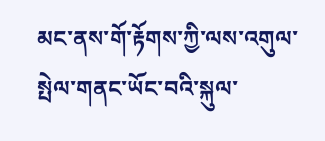མང་ནས་གོ་རྟོགས་ཀྱི་ལས་འགུལ་སྤེལ་གནང་ཡོང་བའི་སྐུལ་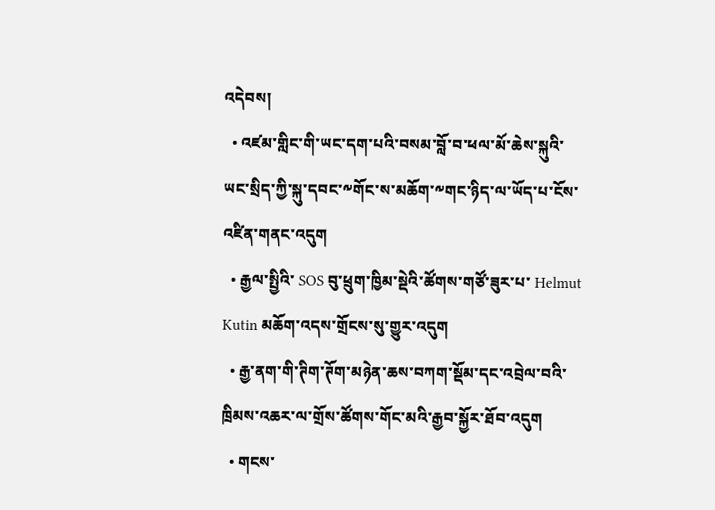འདེབས།
  • འཛམ་གླིང་གི་ཡང་དག་པའི་བསམ་བློ་བ་ཕལ་མོ་ཆེས་སྐུའི་ཡང་སྲིད་ཀྱི་སྐུ་དབང་༸གོང་ས་མཆོག་༸གང་ཉིད་ལ་ཡོད་པ་ངོས་འཛིན་གནང་འདུག
  • རྒྱལ་སྤྱིའི་ SOS བུ་ཕྲུག་ཁྱིམ་སྡེའི་ཚོགས་གཙོ་ཟུར་པ་ Helmut Kutin མཆོག་འདས་གྲོངས་སུ་གྱུར་འདུག
  • རྒྱ་ནག་གི་ཊིག་ཊོག་མཉེན་ཆས་བཀག་སྡོམ་དང་འབྲེལ་བའི་ཁྲིམས་འཆར་ལ་གྲོས་ཚོགས་གོང་མའི་རྒྱབ་སྐྱོར་ཐོབ་འདུག
  • གངས་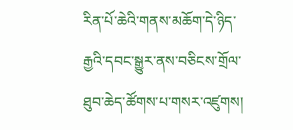རིན་པོ་ཆེའི་གནས་མཆོག་དེ་ཉིད་རྒྱའི་དབང་སྒྱུར་ནས་བཅིངས་གྲོལ་ཐུབ་ཆེད་ཚོགས་པ་གསར་འཛུགས།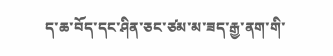ད་ཆ་བོད་དང་ཤིན་ཅང་ཙམ་མ་ཟད་རྒྱ་ནག་གི་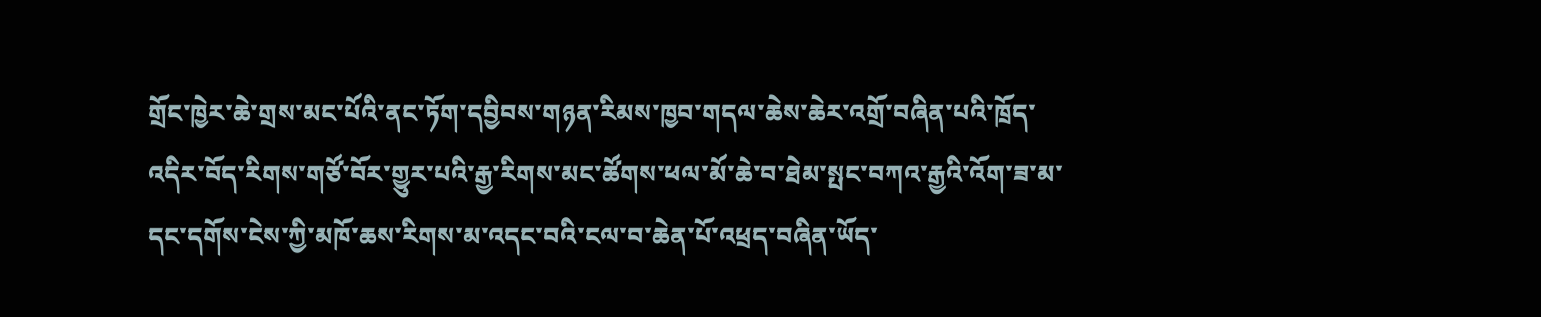གྲོང་ཁྱེར་ཆེ་གྲས་མང་པོའི་ནང་ཏོག་དབྱིབས་གཉན་རིམས་ཁྱབ་གདལ་ཆེས་ཆེར་འགྲོ་བཞིན་པའི་ཁྲོད་འདིར་བོད་རིགས་གཙོ་བོར་གྱུར་པའི་རྒྱ་རིགས་མང་ཚོགས་ཕལ་མོ་ཆེ་བ་ཐེམ་སྤང་བཀའ་རྒྱའི་འོག་ཟ་མ་དང་དགོས་ངེས་ཀྱི་མཁོ་ཆས་རིགས་མ་འདང་བའི་ངལ་བ་ཆེན་པོ་འཕྲད་བཞིན་ཡོད་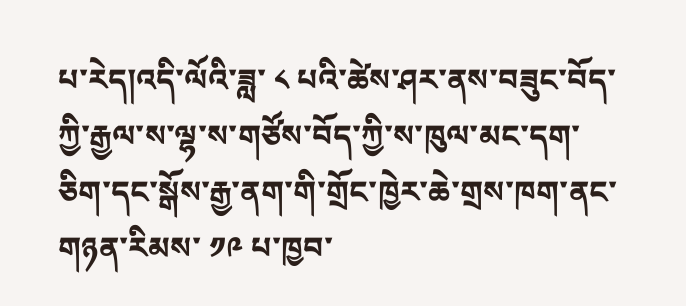པ་རེད།འདི་ལོའི་ཟླ་ ༨ པའི་ཚེས་ཤར་ནས་བཟུང་བོད་ཀྱི་རྒྱལ་ས་ལྷ་ས་གཙོས་བོད་ཀྱི་ས་ཁུལ་མང་དག་ཅིག་དང་སྒོས་རྒྱ་ནག་གི་གྲོང་ཁྱེར་ཆེ་གྲས་ཁག་ནང་གཉན་རིམས་ ༡༩ པ་ཁྱབ་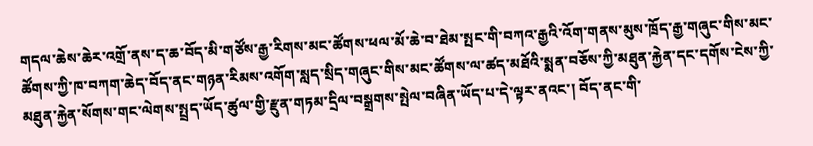གདལ་ཆེས་ཆེར་འགྲོ་ནས་ད་ཆ་བོད་མི་གཙོས་རྒྱ་རིགས་མང་ཚོགས་ཕལ་མོ་ཆེ་བ་ཐེམ་སྤང་གི་བཀའ་རྒྱའི་འོག་གནས་མུས་ཁྲོད་རྒྱ་གཞུང་གིས་མང་ཚོགས་ཀྱི་ཁ་བཀག་ཆེད་བོད་ནང་གཉན་རིམས་འགོག་སླད་སྲིད་གཞུང་གིས་མང་ཚོགས་ལ་ཚད་མཐོའི་སྨན་བཅོས་ཀྱི་མཐུན་རྐྱེན་དང་དགོས་ངེས་ཀྱི་མཐུན་རྐྱེན་སོགས་གང་ལེགས་སྤྲད་ཡོད་ཚུལ་གྱི་རྫུན་གཏམ་དྲིལ་བསྒྲགས་སྤེལ་བཞིན་ཡོད་པ་དེ་ལྟར་ནའང་། བོད་ནང་གི་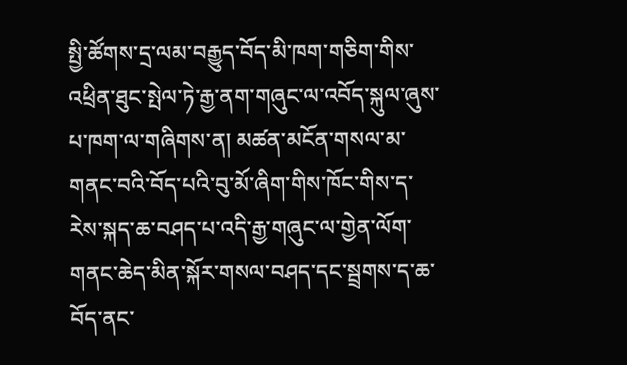སྤྱི་ཚོགས་དྲ་ལམ་བརྒྱུད་བོད་མི་ཁག་གཅིག་གིས་འཕྲིན་ཐུང་སྤེལ་ཏེ་རྒྱ་ནག་གཞུང་ལ་འབོད་སྐུལ་ཞུས་པ་ཁག་ལ་གཞིགས་ན། མཚན་མངོན་གསལ་མ་གནང་བའི་བོད་པའི་བུ་མོ་ཞིག་གིས་ཁོང་གིས་ད་རེས་སྐད་ཆ་བཤད་པ་འདི་རྒྱ་གཞུང་ལ་གྱེན་ལོག་གནང་ཆེད་མིན་སྐོར་གསལ་བཤད་དང་སྦྲགས་ད་ཆ་བོད་ནང་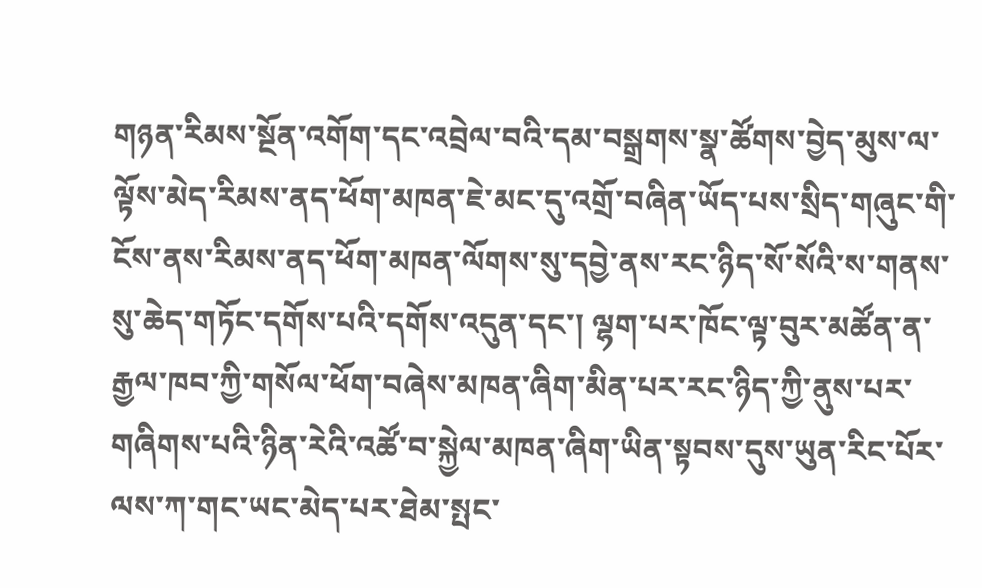གཉན་རིམས་སྔོན་འགོག་དང་འབྲེལ་བའི་དམ་བསྒྲགས་སྣ་ཚོགས་བྱེད་མུས་ལ་ལྟོས་མེད་རིམས་ནད་ཕོག་མཁན་ཇེ་མང་དུ་འགྲོ་བཞིན་ཡོད་པས་སྲིད་གཞུང་གི་ངོས་ནས་རིམས་ནད་ཕོག་མཁན་ལོགས་སུ་དབྱེ་ནས་རང་ཉིད་སོ་སོའི་ས་གནས་སུ་ཆེད་གཏོང་དགོས་པའི་དགོས་འདུན་དང་། ལྷག་པར་ཁོང་ལྟ་བུར་མཚོན་ན་རྒྱལ་ཁབ་ཀྱི་གསོལ་ཕོག་བཞེས་མཁན་ཞིག་མིན་པར་རང་ཉིད་ཀྱི་ནུས་པར་གཞིགས་པའི་ཉིན་རེའི་འཚོ་བ་སྐྱེལ་མཁན་ཞིག་ཡིན་སྟབས་དུས་ཡུན་རིང་པོར་ལས་ཀ་གང་ཡང་མེད་པར་ཐེམ་སྤང་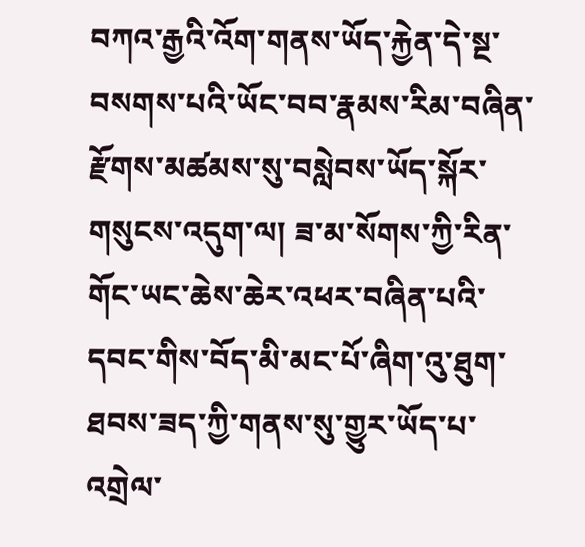བཀའ་རྒྱའི་འོག་གནས་ཡོད་རྐྱེན་དེ་སྔ་བསགས་པའི་ཡོང་བབ་རྣམས་རིམ་བཞིན་ རྫོགས་མཚམས་སུ་བསླེབས་ཡོད་སྐོར་གསུངས་འདུག་ལ། ཟ་མ་སོགས་ཀྱི་རིན་གོང་ཡང་ཆེས་ཆེར་འཕར་བཞིན་པའི་དབང་གིས་བོད་མི་མང་པོ་ཞིག་འུ་ཐུག་ཐབས་ཟད་ཀྱི་གནས་སུ་གྱུར་ཡོད་པ་འགྲེལ་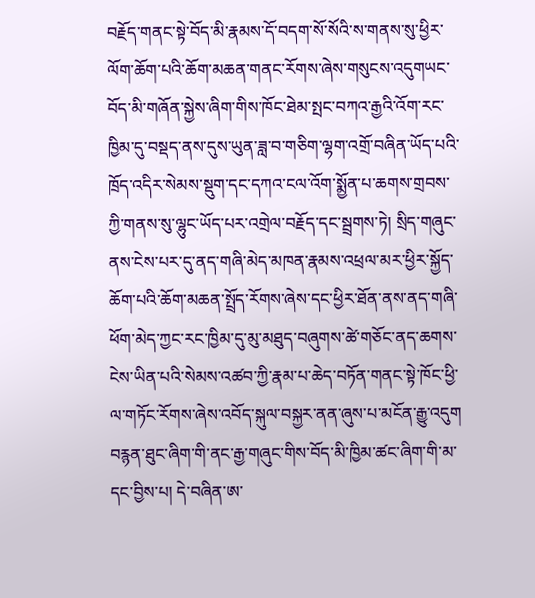བརྗོད་གནང་སྟེ་བོད་མི་རྣམས་དོ་བདག་སོ་སོའི་ས་གནས་སུ་ཕྱིར་ལོག་ཆོག་པའི་ཆོག་མཆན་གནང་རོགས་ཞེས་གསུངས་འདུགཡང་བོད་མི་གཞོན་སྐྱེས་ཞིག་གིས་ཁོང་ཐེམ་སྤང་བཀའ་རྒྱའི་འོག་རང་ཁྱིམ་དུ་བསྡད་ནས་དུས་ཡུན་ཟླ་བ་གཅིག་ལྷག་འགྲོ་བཞིན་ཡོད་པའི་ཁྲོད་འདིར་སེམས་སྡུག་དང་དཀའ་ངལ་འོག་སྨྱོན་པ་ཆགས་གྲབས་ཀྱི་གནས་སུ་ལྷུང་ཡོད་པར་འགྲེལ་བརྗོད་དང་སྦྲགས་ཏེ། སྲིད་གཞུང་ནས་ངེས་པར་དུ་ནད་གཞི་མེད་མཁན་རྣམས་འཕྲལ་མར་ཕྱིར་སྐྱོད་ཆོག་པའི་ཆོག་མཆན་སྤྲོད་རོགས་ཞེས་དང་ཕྱིར་ཐོན་ནས་ནད་གཞི་ཕོག་མེད་ཀྱང་རང་ཁྱིམ་དུ་མུ་མཐུད་བཞུགས་ཚེ་གཅོང་ནད་ཆགས་ངེས་ཡིན་པའི་སེམས་འཚབ་ཀྱི་རྣམ་པ་ཆེད་བཏོན་གནང་སྟེ་ཁོང་ཕྱི་ལ་གཏོང་རོགས་ཞེས་འབོད་སྐུལ་བསྐྱར་ནན་ཞུས་པ་མངོན་རྒྱུ་འདུག
བརྙན་ཐུང་ཞིག་གི་ནང་རྒྱ་གཞུང་གིས་བོད་མི་ཁྱིམ་ཚང་ཞིག་གི་མ་དང་བྱིས་པ། དེ་བཞིན་ཨ་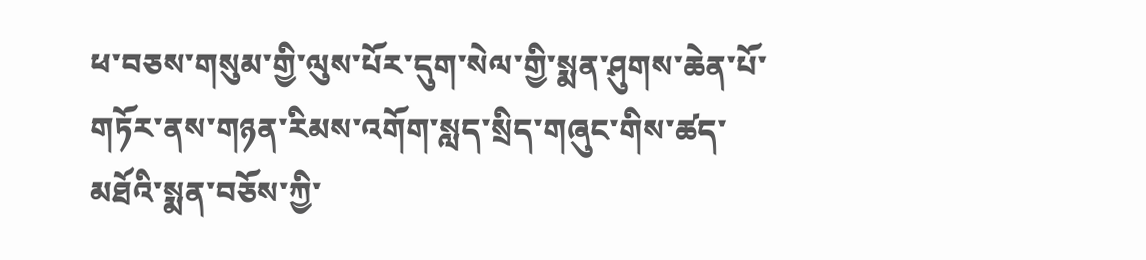ཕ་བཅས་གསུམ་གྱི་ལུས་པོར་དུག་སེལ་གྱི་སྨན་ཤུགས་ཆེན་པོ་གཏོར་ནས་གཉན་རིམས་འགོག་སླད་སྲིད་གཞུང་གིས་ཚད་མཐོའི་སྨན་བཅོས་ཀྱི་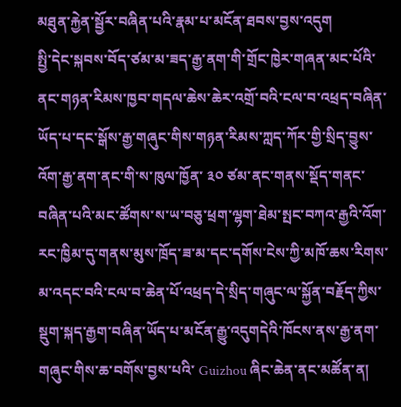མཐུན་རྐྱེན་སྦྱོར་བཞིན་པའི་རྣམ་པ་མངོན་ཐབས་བྱས་འདུག
སྤྱི་དེང་སྐབས་བོད་ཙམ་མ་ཟད་རྒྱ་ནག་གི་གྲོང་ཁྱེར་གཞན་མང་པོའི་ནང་གཉན་རིམས་ཁྱབ་གདལ་ཆེས་ཆེར་འགྲོ་བའི་ངལ་བ་འཕྲད་བཞིན་ཡོད་པ་དང་སྒོས་རྒྱ་གཞུང་གིས་གཉན་རིམས་ཀླད་ཀོར་གྱི་སྲིད་བྱུས་འོག་རྒྱ་ནག་ནང་གི་ས་ཁུལ་ཁྱོན་ ༣༠ ཙམ་ནང་གནས་སྡོད་གནང་བཞིན་པའི་མང་ཚོགས་ས་ཡ་བཅུ་ཕྲག་ལྷག་ཐེམ་སྤང་བཀའ་རྒྱའི་འོག་རང་ཁྱིམ་དུ་གནས་མུས་ཁྲོད་ཟ་མ་དང་དགོས་ངེས་ཀྱི་མཁོ་ཆས་རིགས་མ་འདང་བའི་ངལ་བ་ཆེན་པོ་འཕྲད་དེ་སྲིད་གཞུང་ལ་སྐྱོན་བརྗོད་ཀྱིས་སྡུག་སྐད་རྒྱག་བཞིན་ཡོད་པ་མངོན་རྒྱུ་འདུགདེའི་ཁོངས་ནས་རྒྱ་ནག་གཞུང་གིས་ཆ་བགོས་བྱས་པའི་ Guizhou ཞིང་ཆེན་ནང་མཚོན་ན།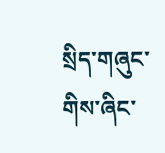སྲིད་གཞུང་གིས་ཞིང་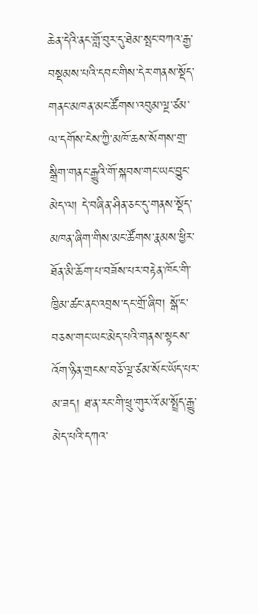ཆེན་དེའི་ནང་གློ་བུར་དུ་ཐེམ་སྤང་བཀའ་རྒྱ་བསྡམས་པའི་དབང་གིས་དེར་གནས་སྡོད་གནང་མཁན་མང་ཚོགས་འབུམ་ལྔ་ཙམ་ལ་དགོས་ངེས་ཀྱི་མཁོ་ཆས་སོགས་གྲ་སྒྲིག་གནང་རྒྱུའི་གོ་སྐབས་གང་ཡང་བྱུང་མེད་ལ། དེ་བཞིན་ཤིན་ཅང་དུ་གནས་སྡོད་མཁན་ཞིག་གིས་མང་ཚོགས་རྣམས་ཕྱིར་ཐོན་མི་ཆོག་པ་བཟོས་པར་བརྟེན་ཁོང་གི་ཁྱིམ་ཚང་ནང་འབྲས་དང་གྲོ་ཞིབ། སྒོ་ང་བཅས་གང་ཡང་མེད་པའི་གནས་སྟངས་འོག་ཉིན་གྲངས་བཅོ་ལྔ་ཙམ་སོང་ཡོད་པར་མ་ཟད། ཐ་ན་རང་གི་ཕྲུ་གུར་འོ་མ་སྤྲོད་རྒྱུ་མེད་པའི་དཀའ་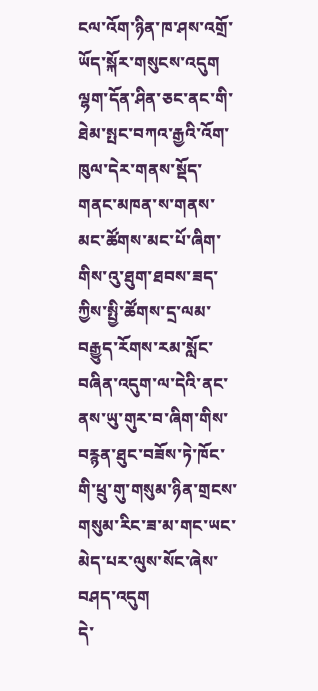ངལ་འོག་ཉིན་ཁ་ཤས་འགྲོ་ཡོད་སྐོར་གསུངས་འདུག ལྷག་དོན་ཤིན་ཅང་ནང་གི་ཐེམ་སྤང་བཀའ་རྒྱའི་འོག་ཁུལ་དེར་གནས་སྡོད་གནང་མཁན་ས་གནས་མང་ཚོགས་མང་པོ་ཞིག་གིས་འུ་ཐུག་ཐབས་ཟད་ཀྱིས་སྤྱི་ཚོགས་དྲ་ལམ་བརྒྱུད་རོགས་རམ་སློང་བཞིན་འདུག་ལ་དེའི་ནང་ནས་ཡུ་གུར་བ་ཞིག་གིས་བརྙན་ཐུང་བཟོས་ཏེ་ཁོང་གི་ཕྲུ་གུ་གསུམ་ཉིན་གྲངས་གསུམ་རིང་ཟ་མ་གང་ཡང་མེད་པར་ལུས་སོང་ཞེས་བཤད་འདུག
དེ་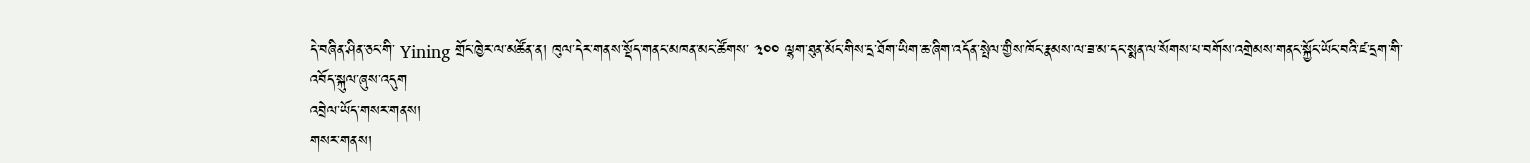དེ་བཞིན་ཤིན་ཅང་གི་ Yining གྲོང་ཁྱེར་ལ་མཚོན་ན། ཁུལ་དེར་གནས་སྡོད་གནང་མཁན་མང་ཚོགས་ ༣༠༠ ལྷག་ཐུན་མོང་གིས་དྲ་ཐོག་ཡིག་ཆ་ཞིག་འདོན་སྤེལ་གྱིས་ཁོང་རྣམས་ལ་ཟ་མ་དང་སྨན་ལ་སོགས་པ་བགོས་འགྲེམས་གནང་སྐྱོང་ཡོང་བའི་ཛ་དྲག་གི་འབོད་སྐུལ་ཞུས་འདུག
འབྲེལ་ཡོད་གསར་གནས།
གསར་གནས།